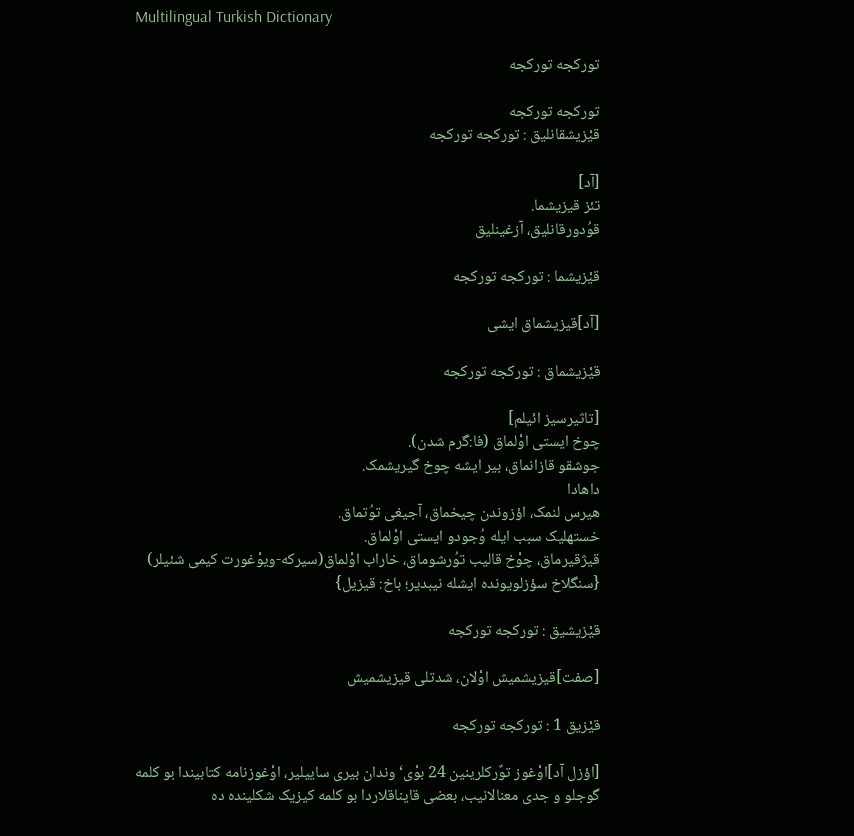Multilingual Turkish Dictionary

تورکجه تورکجه

تورکجه تورکجه
قیْزیشقانلیق : تورکجه تورکجه

[آد]
تئز قیزیشما.
قوُدورقانلیق، آزغینلیق

قیْزیشما : تورکجه تورکجه

[آد]قیزیشماق ایشی

قیْزیشماق : تورکجه تورکجه

[تاثیرسیز ائیلم]
چوخ ایستی اوْلماق (فا:گرم شدن).
جوشقو قازانماق، بیر ایشه چوخ گیریشمک.
داهادا
هیرس لنمک، اؤزوندن چیخماق، آجیغی توُتماق.
خستهلیک سبب ایله وُجودو ایستی اوْلماق.
قیژقیرماق، چوْخ قالیب توُرشوماق، خاراب اوْلماق(سیرکه-ویوْغورت کیمی شئیلر) {سنگلاخ سؤزلویونده ایشله نیبدیر؛ باخ: قیزیل}

قیْزیشیق : تورکجه تورکجه

[صفت]قیزیشمیش اوْلان، شدتلی قیزیشمیش

قیْزیق 1 : تورکجه تورکجه

[اؤزل آد]اوْغوز توٌرکلرینین 24 بوْی‘وندان بیری ساییلیر، اوْغوزنامه کتابیندا بو کلمه گوجلو و جدی معنالانیب، بعضی قایناقلاردا بو کلمه کیزیک شکلینده ده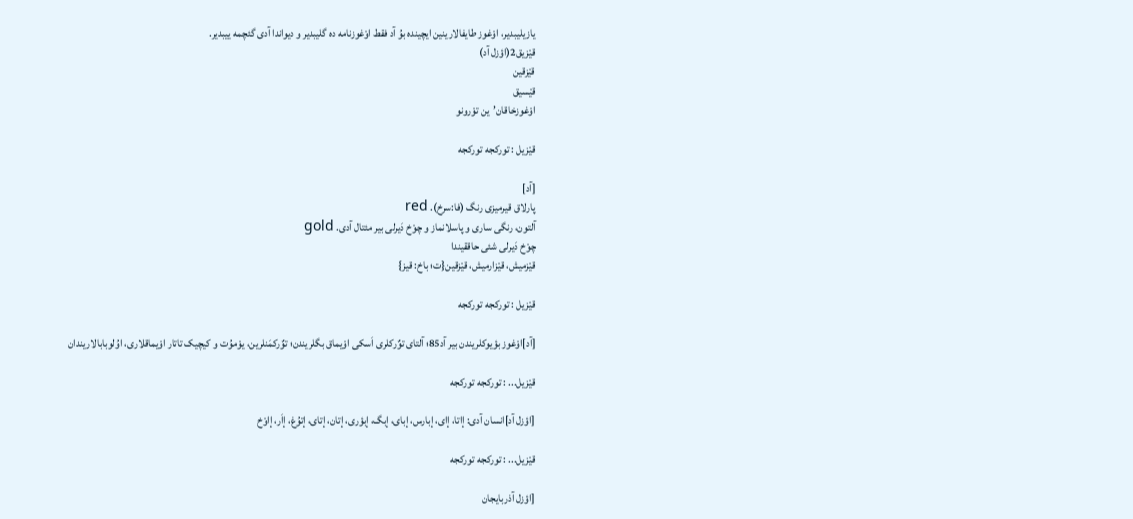یازیلیبدیر، اوْغوز طایفالارینین ایچینده بوُ آد فقط اوْغوزنامه ده گلیبدیر و دیواندا آدی گئچمه ییبدیر.
قیْزیق2(اؤزل آد)
قیْزقین
قیْسیق
اوْغوزخاقان’ین توْرونو

قیْزیل : تورکجه تورکجه

[آد]
پارلاق قیرمیزی رنگ (فا:سرخ). red
آلتون، رنگی ساری و پاسلانماز و چوْخ دَیرلی بیر مئتال آدی. gold
چوْخ دَیرلی شئی حاققیندا
قیْزمیش، قیْزارمیش، قیْزقین{ت؛ باخ: قیز}

قیْزیل : تورکجه تورکجه

[آد]اوْغوز بؤیوکلریندن بیر آد85؛ آلتای توٌرکلری اَسکی اوْیماق بگلریندن؛ توٌرکمَنلرین، یوْموُت و کیچیک تاتار اوْیماقلاری، اوُلوبابالاریندان

قیْزیل... : تورکجه تورکجه

[اؤزل آد]انسان آدی: إاتا، إای، إبارس، إبای، إبگ، إبؤری، إتان، إتای، إتوُغ، إاَر، إاوْخ

قیْزیل... : تورکجه تورکجه

[اؤزل آذربایجان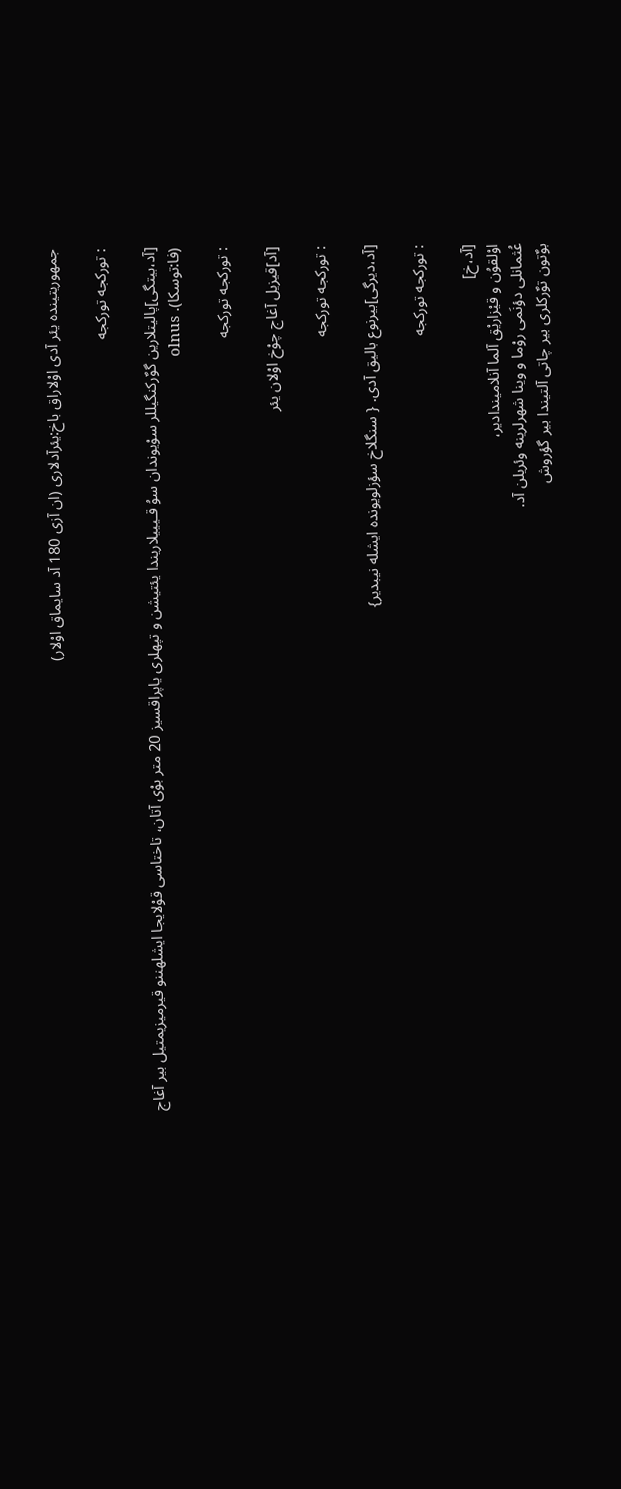جمهوریتینده یئر آدی اوْلاراق باخ:یئرآدلاری (ان آزی 180 آد سایماق اوْلار)

: تورکجه تورکجه

[آد،بیتگی]پالیتلارین گوٌرکنگیللر سوْیوندان سوُ قـیییلاریندا یئتیشن و تپهلری یاپراقسیز 20 متر بوْی آتان، تاختاسی قوْلایجا ایشلهننو قیرمیزیمتیل بیر آغاج (فا:توسکا). olnus

: تورکجه تورکجه

[آد]قیزیل آغاج چوْخ اوْلان یئر

: تورکجه تورکجه

[آد،دیرگی]بیرنوع بالیق آدی. { سنگلاخ سؤزلویونده ایشله نیبدیر}

: تورکجه تورکجه

[آد،خ]
اوْلقوُن و قیْزاریْق آلما آنلامیندادیر،
عُثمانلی دؤنَمی روْما و وینا شهرلرینه وئریلن آد.
بوٌتون توٌرکلری بیر چاتی آلتیندا بیر گؤروش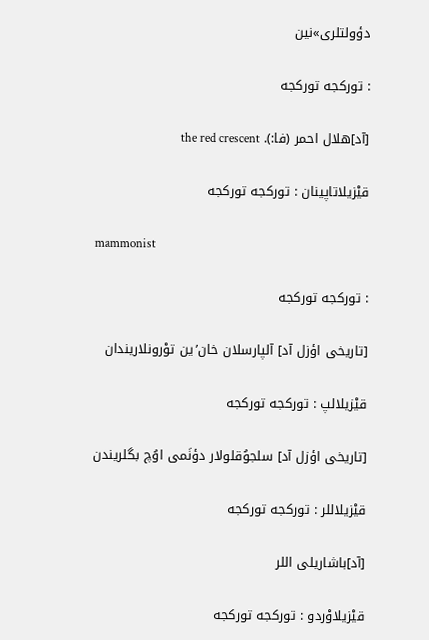دؤولتلری»نین

: تورکجه تورکجه

[آد]هلال احمر (فا:). the red crescent

قیْزیلاتاپینان : تورکجه تورکجه

mammonist

: تورکجه تورکجه

[تاریخی اؤزل آد] آلپارسلان خان’ین توْرونلاریندان

قیْزیلالپ : تورکجه تورکجه

[تاریخی اؤزل آد] سلجوُقلولار دؤنَمی اوُچ بگلریندن

قیْزیلاللر : تورکجه تورکجه

[آد]باشاریلی اللر

قیْزیلاوْردو : تورکجه تورکجه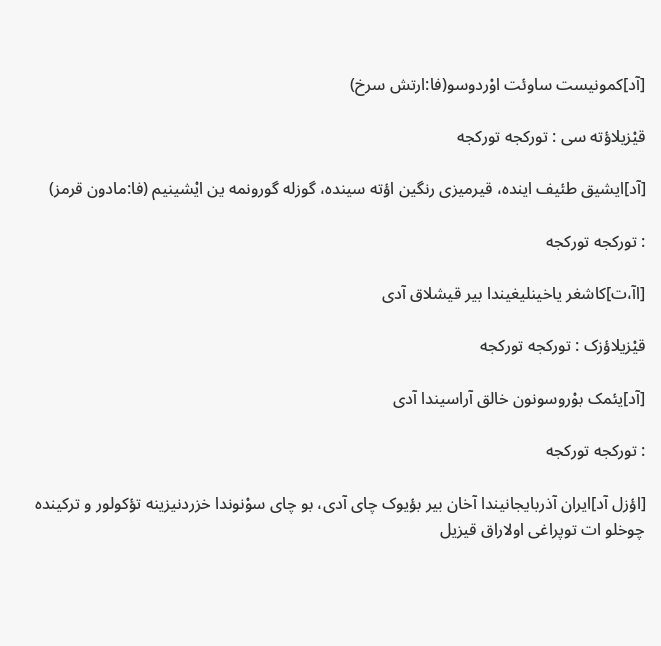[آد]کمونیست ساوئت اوْردوسو(فا:ارتش سرخ)

قیْزیلاؤته سی : تورکجه تورکجه

[آد]ایشیق طئیف اینده، قیرمیزی رنگین اؤته سینده، گوزله گورونمه ین ایْشینیم (فا:مادون قرمز)

: تورکجه تورکجه

[اآ،ت]کاشغر یاخینلیغیندا بیر قیشلاق آدی

قیْزیلاؤزک : تورکجه تورکجه

[آد]یئمک بوْروسونون خالق آراسیندا آدی

: تورکجه تورکجه

[اؤزل آد]ایران آذربایجانیندا آخان بیر بؤیوک چای آدی، بو چای سوْنوندا خزردنیزینه تؤکولور و ترکینده چوخلو ات توپراغی اولاراق قیزیل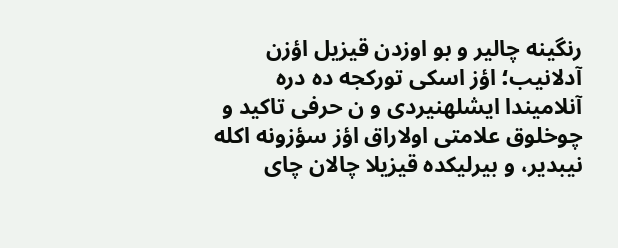رنگینه چالیر و بو اوزدن قیزیل اؤزن آدلانیب؛ اؤز اسکی تورکجه ده دره آنلامیندا ایشلهنیردی و ن حرفی تاکید و چوخلوق علامتی اولاراق اؤز سؤزونه اکله نیبدیر، و بیرلیکده قیزیلا چالان چای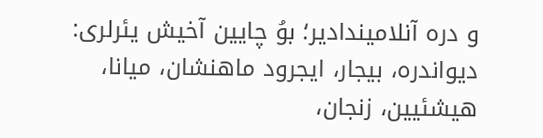و دره آنلامیندادیر؛ بوُ چایین آخیش یئرلری: دیواندره، بیجار، ایجرود ماهنشان، میانا، هیشئیین، زنجان،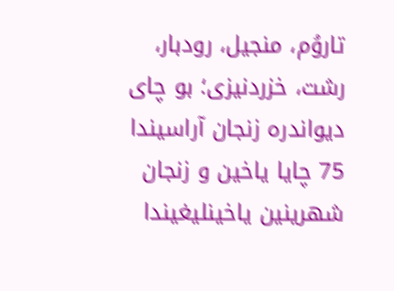تاروُم، منجیل، رودبار، رشت، خزردنیزی؛ بو چای دیواندره زنجان آراسیندا 75 چایا یاخین و زنجان شهرینین یاخینلیغیندا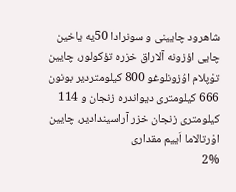شاهرود چایینی و سونرادا 50یه یاخین چایی اؤزونه آلاراق خزره تؤکولور، چایین توْپلام اوُزونلوغو 800 کیلومتردیر بونون 666 کیلومتری دیواندره زنجان و 114 کیلومتری زنجان خزر آراسیندادیر، چایین اوْرتالاما اَییم مقداری
2%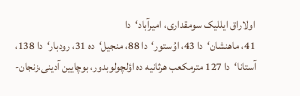اولاراق ایللیک سومقداری، امیرآباد‘دا
41، ماهنشان‘دا 43، اوُستور‘دا 88، منجیل‘ده 31، رودبار‘دا 138، آستانا‘دا 127 مترمکعب هرثانیه ده اؤلچولوبدور، بوچایین آدینی،زنجان-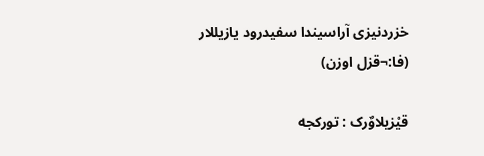خزردنیزی آراسیندا سفیدرود یازیللار (فا:¬قزل اوزن)

قیْزیلاوٌرک : تورکجه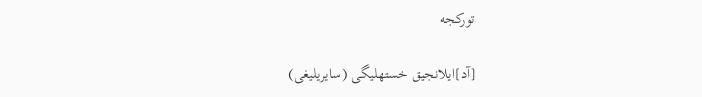تورکجه

[آد]ایلانجیق خستهلیگی (سایریلیغی)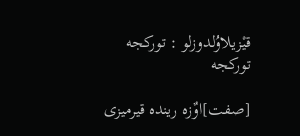قیْزیلاوُلدوزلو : تورکجه تورکجه

[صفت]اوٌزه رینده قیرمیزی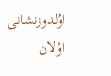اوُلدوزنشانی اوْلان